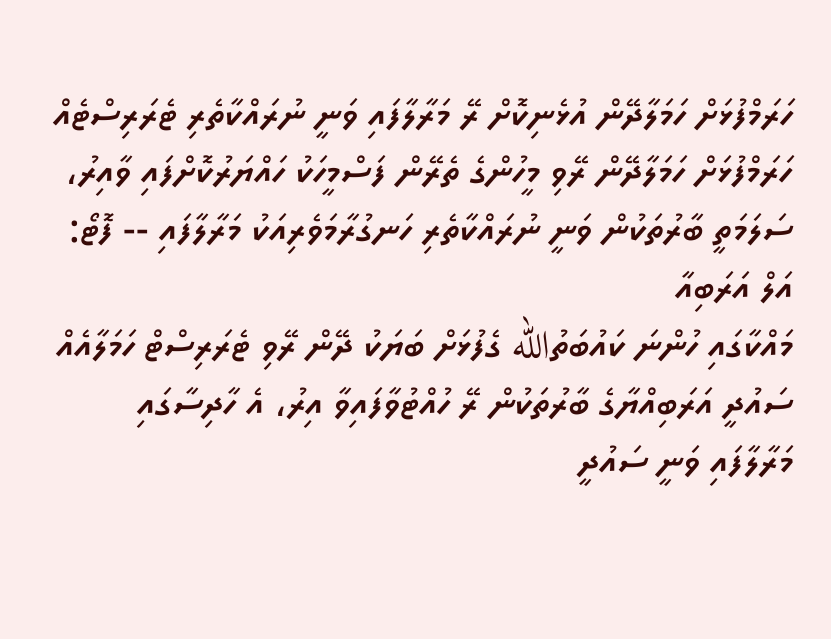ހަރަމްފުޅަށް ހަމަލާދޭން އުޅެނިކޮށް ރޭ މަރާލާފައި ވަނީ ނުރައްކާތެރި ޓެރަރިސްޓެއް
ހަރަމްފުޅަށް ހަމަލާދޭން ރޭވި މީހުންގެ ތެރޭން ފަސްމީހަކު ހައްޔަރުކޮށްފައި ވާއިރު، ސަލަމަތީ ބާރުތަކުން ވަނީ ނުރައްކާތެރި ހަނގުރާމަވެރިއަކު މަރާލާފައި -- ފޮޓޯ: އަލް އަރަބިއާ
މައްކާގައި ހުންނަ ކައުބަތުالله ގެފުޅަށް ބަޔަކު ދޭން ރޭވި ޓެރަރިސްޓް ހަމަލާއެއް ސައުދީ އަރަބިއްޔާގެ ބާރުތަކުން ރޭ ހުއްޓުވާފައިވާ އިރު، އެ ހާދިސާގައި މަރާލާފައި ވަނީ ސައުދީ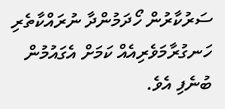ސަރުކާރުން ހޯދަމުންދާ ނުރައްކާތެރި ހަނގުރާމަވެރިއެއް ކަމަށް އެގައުމުން ބުނެފި އެވެ.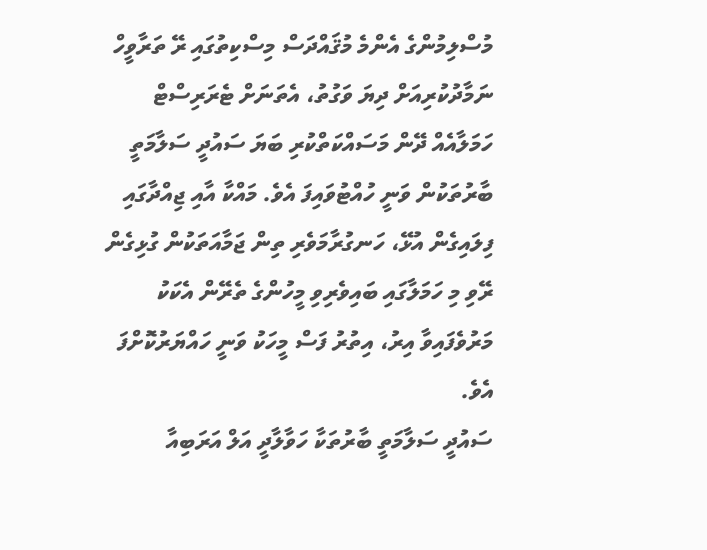މުސްލިމުންގެ އެންމެ މުޤައްދަސް މިސްކިތުގައި ރޭ ތަރާވީހް ނަމާދުކުރިއަށް ދިޔަ ވަގުތު، އެތަނަށް ޓެރަރިސްޓް ހަމަލާއެއް ދޭން މަސައްކަތްކުރި ބަޔަ ސައުދީ ސަލާމަތީ ބާރުތަކުން ވަނީ ހުއްޓުވައިފަ އެވެ. މައްކާ އާއި ޖިއްދާގައި ފިލައިގެން އުޅޭ، ހަނގުރާމަވެރި ތިން ޖަމާއަތަކުން ގުޅިގެން ރޭވި މި ހަމަލާގައި ބައިވެރިވި މީހުންގެ ތެރޭން އެކަކު މަރުވެފައިވާ އިރު، އިތުރު ފަސް މީހަކު ވަނީ ހައްޔަރުކޮށްފަ އެވެ.
ސައުދީ ސަލާމަތީ ބާރުތަކާ ހަވާލާދީ އަލް އަރަބިއާ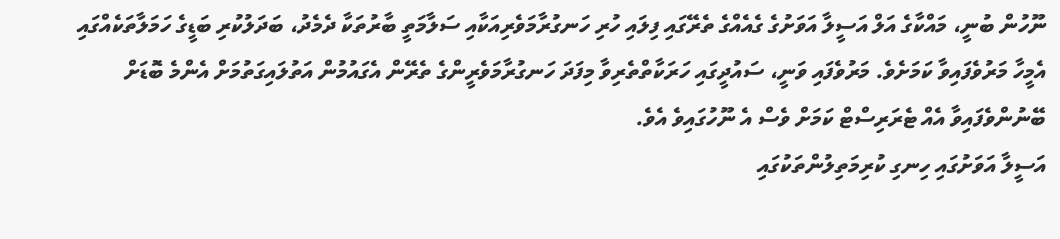ނޫހުން ބުނީ، މައްކާގެ އަލް އަސީލާ އަވަށުގެ ގެއެއްގެ ތެރޭގައި ފިލައި ހުރި ހަނގުރާމަވެރިއަކާއި ސަލާމަތީ ބާރުތަކާ ދެމެދު، ބަދަލުކުރި ބަޑީގެ ހަމަލާތަކެއްގައި އެމީހާ މަރުވެފައިވާ ކަމަށެވެ. މަރުވެފައި ވަނީ، ސައުދީގައި ހަރަކާތްތެރިވާ މިފަދަ ހަނގުރާމަވެރީންގެ ތެރޭން އެގައުމުން އަތުލައިގަތުމަށް އެންމެ ބޮޑަށް ބޭނުންވެފައިވާ އެއް ޓެރަރިސްޓް ކަމަށް ވެސް އެ ނޫހުގައިވެ އެވެ.
އަސީލާ އަވަށުގައި ހިނގި ކުރިމަތިލުންތަކުގައި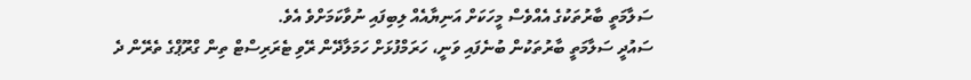ސަލާމަތީ ބާރުތަކުގެ އެއްވެސް މީހަކަށް އަނިޔާއެއް ލިބިފައި ނުވާކަމަށްވެ އެވެ.
ސައުދީ ސަލާމަތީ ބާރުތަކުން ބުނެފައި ވަނީ، ހަރަމްފުޅަށް ހަމަލާދޭން ރޭވި ޓެރަރިސްޓް ތިން ގްރޫޕްގެ ތެރޭން ދެ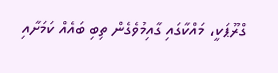ގްރޫޕަކީ، މައްކާގައި ގާއިމުވެގެން ތިބި ބައެއް ކަމަށާއި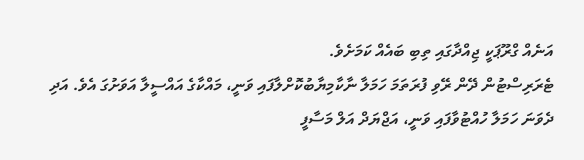އަނެއް ގްރޫޕަކީ ޖިއްދާގައި ތިބި ބައެއް ކަމަށެވެ.
ޓެރަރިސްޓުން ދޭން ރޭވި ފުރަތަމަ ހަމަލާ ނާކާމިޔާބުކޮށްލާފައި ވަނީ، މައްކާގެ އައްސީލާ އަވަށުގަ އެވެ. އަދި ދެވަނަ ހަމަލާ ހުއްޓުވާފައި ވަނީ، އަޖްޔަދް އަލް މަސާފީ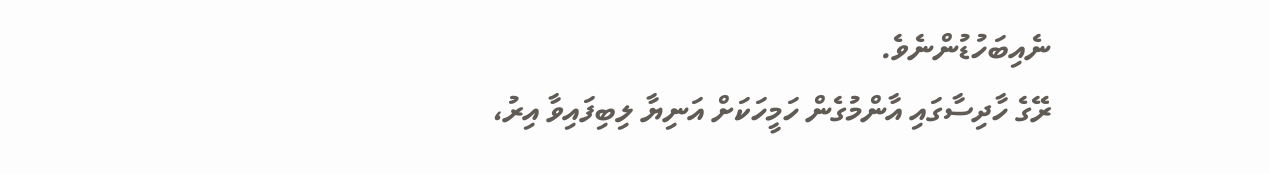ނެއިބަހުޑުންނެވެ.
ރޭގެ ހާދިސާގައި އާންމުގެން ހަމީހަކަށް އަނިޔާ ލިބިފައިވާ އިރު،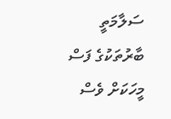ސަލާމަތީ ބާރުތަކުގެ ފަސް މީހަކަށް ވެސް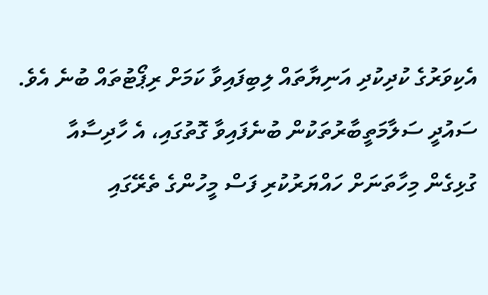އެކިވަރުގެ ކުދިކުދި އަނިޔާތައް ލިބިފައިވާ ކަމަށް ރިޕޯޓުތައް ބުނެ އެވެ.
ސައުދީ ސަލާމަތީބާރުތަކުން ބުނެފައިވާ ގޮތުގައި، އެ ހާދިސާއާ ގުޅިގެން މިހާތަނަށް ހައްޔަރުކުރި ފަސް މީހުންގެ ތެރޭގައި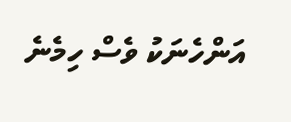އަންހެނަކު ވެސް ހިމެނެ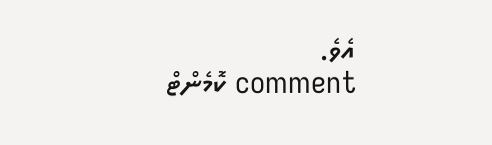އެވެ.
comment ކޮމެންޓް